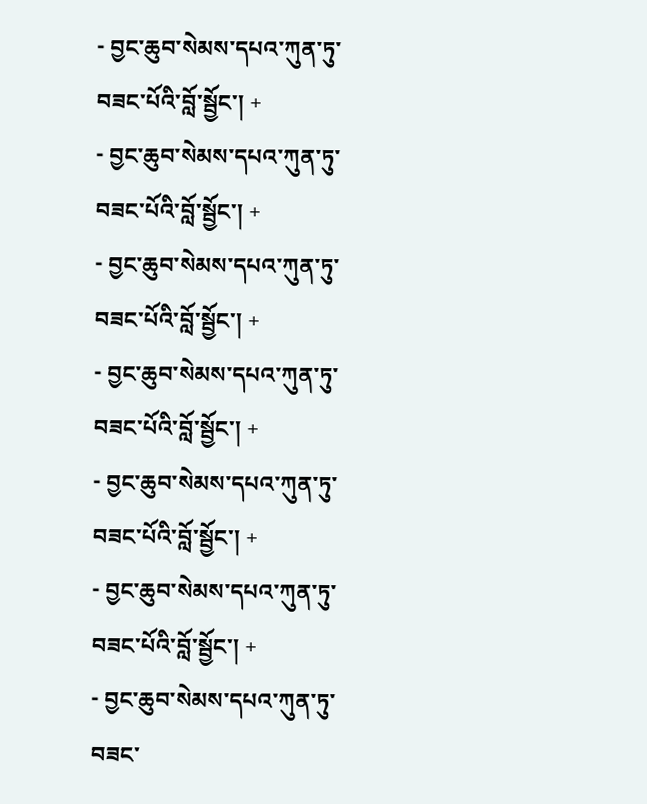- བྱང་ཆུབ་སེམས་དཔའ་ཀུན་ཏུ་བཟང་པོའི་བློ་སྦྱོང་། +
- བྱང་ཆུབ་སེམས་དཔའ་ཀུན་ཏུ་བཟང་པོའི་བློ་སྦྱོང་། +
- བྱང་ཆུབ་སེམས་དཔའ་ཀུན་ཏུ་བཟང་པོའི་བློ་སྦྱོང་། +
- བྱང་ཆུབ་སེམས་དཔའ་ཀུན་ཏུ་བཟང་པོའི་བློ་སྦྱོང་། +
- བྱང་ཆུབ་སེམས་དཔའ་ཀུན་ཏུ་བཟང་པོའི་བློ་སྦྱོང་། +
- བྱང་ཆུབ་སེམས་དཔའ་ཀུན་ཏུ་བཟང་པོའི་བློ་སྦྱོང་། +
- བྱང་ཆུབ་སེམས་དཔའ་ཀུན་ཏུ་བཟང་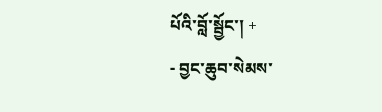པོའི་བློ་སྦྱོང་། +
- བྱང་ཆུབ་སེམས་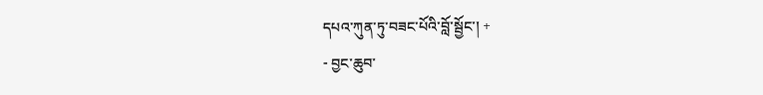དཔའ་ཀུན་ཏུ་བཟང་པོའི་བློ་སྦྱོང་། +
- བྱང་ཆུབ་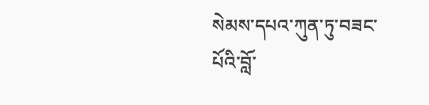སེམས་དཔའ་ཀུན་ཏུ་བཟང་པོའི་བློ་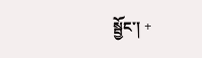སྦྱོང་། +